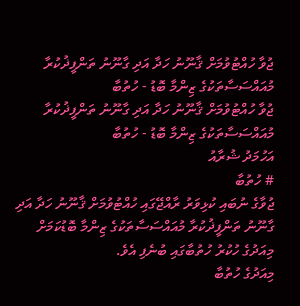ޖުވާ ހުއްޓުވުމަށް ޤާނޫނު ހަދާ އަދި ގާނޫނު ތަންފީޛުކުރާ މުއައްސަސާތަކުގެ ޒިންމާ ބޮޑު - ހުތުބާ
ޖުވާ ހުއްޓުވުމަށް ޤާނޫނު ހަދާ އަދި ގާނޫނު ތަންފީޛުކުރާ މުއައްސަސާތަކުގެ ޒިންމާ ބޮޑު - ހުތުބާ
އަހުމަދު ޝުރާއު
# ހުތުބާ
ޖުވާގެ ނުބައި ކުޅިވަރު ރާއްޖޭގައި ހުއްޓުވުމަށް ޤާނޫނު ހަދާ އަދި ގާނޫނު ތަންފީޛުކުރާ މުއައްސަސާތަކުގެ ޒިންމާ ބޮޑުކަމަށް މިއަދުގެ ހުކުރު ހުތުބާގައި ބުނެފި އެވެ.
މިއަދުގެ ހުތުބާ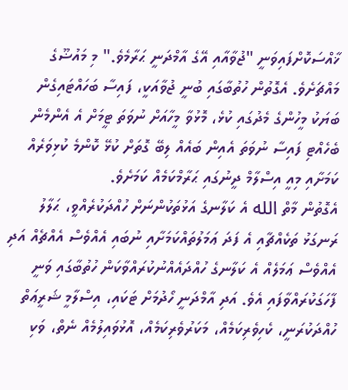ޚާއްސަކޮށްފައިވަނީ "ޖުވާއާއި އޭގެ އާމްދަނީ ޙަރާމެވެ." މި މައުޟޫގެ މައްޗަށެވެ. އެގޮތުން ހުތުބާގައި ބުނީ ޖުވާއަކީ، ފައިސާ ބަހައްޓައިގެން ބަޔަކު މީހުންގެ މެދުގައި ކުޅެ، މޮޅުވާ މީހާއަށް ނުވަތަ ޓީމަށް އެ އެންމެން ބެހެއްޓި ފައިސާ ނުވަތަ އެއިން ބައެއް ލިބޭ ގޮތަށް ކުޅޭ ކޮންމެ ކުޅިވަރެއް ކަމަށާއި މިއީ އިސްލާމް ދީނުގައި ޙަރާމްކަމެއް ކަމަށެވެ.
އެގޮތުން މާތް الله އެ ކަލާނގެ އަޅުތަކުންނަށް ހުއްދަކުރެއްވީ، ޙަލާލު ރަނގަޅު ތަކެއްޗާއި އެ ފަދަ ޢަމަލުތައްކަމަށާއި ނުބައި އެއްވެސް އެއްޗެއް އަދި އެއްވެސް ޢަމަލެއް އެ ކަލާނގެ ހުއްދައެއްނުކުރައްވާކަން ހުތުބާގައި ވަނީ ފާހަގަކުރައްވާފައި އެވެ. އަދި އާމްދަނީ ހޯދުމަށް ޓަކައި، އިސްލާމީ ޝަރީޢަތް ހުއްދަކުރަނީ، ކެހިވެރިކަމެއް، މަކަރުވެރިކަމެއް، އޮޅުވައިލުމެއް ނެތް، ވަކި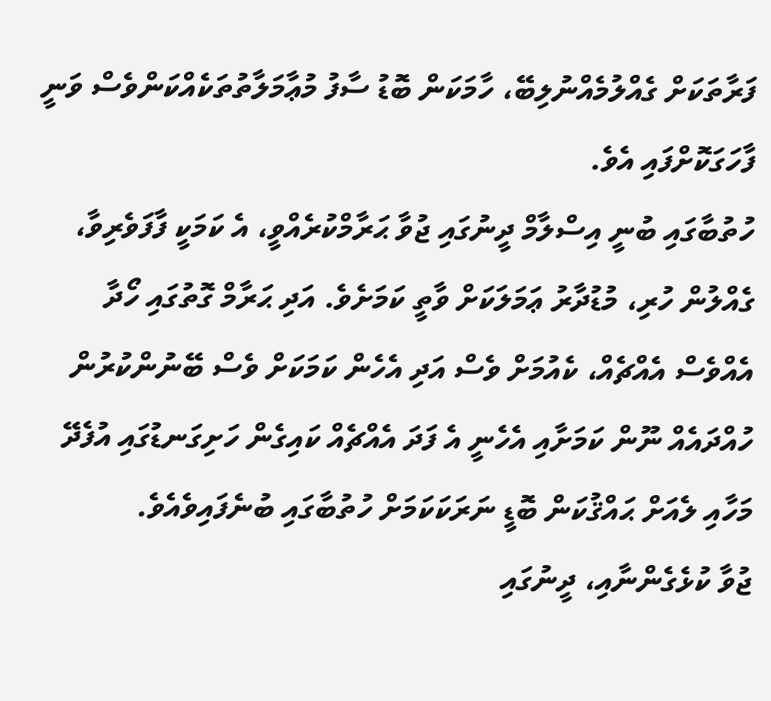ފަރާތަކަށް ގެއްލުމެއްނުލިބޭ، ހާމަކަން ބޮޑު ސާފު މުޢާމަލާތުތަކެއްކަންވެސް ވަނީ ފާހަގަކޮށްފައި އެވެ.
ހުތުބާގައި ބުނީ އިސްލާމް ދީނުގައި ޖުވާ ޙަރާމްކުރެއްވީ، އެ ކަމަކީ ފާފަވެރިވާ، ގެއްލުން ހުރި، މުޑުދާރު ޢަމަލަކަށް ވާތީ ކަމަށެވެ. އަދި ޙަރާމް ގޮތުގައި ހޯދާ އެއްވެސް އެއްޗެއް، ކެއުމަށް ވެސް އަދި އެހެން ކަމަކަށް ވެސް ބޭނުންކުރުން ހުއްދައެއް ނޫން ކަމަށާއި އެހެނީ އެ ފަދަ އެއްޗެއް ކައިގެން ހަށިގަނޑުގައި އުފެދޭ މަހާއި ލެއަށް ޙައްޤުކަން ބޮޑީ ނަރަކަކަމަށް ހުތުބާގައި ބުނެފައިވެއެވެ.
ޖުވާ ކުޅެގެންނާއި، ދީނުގައި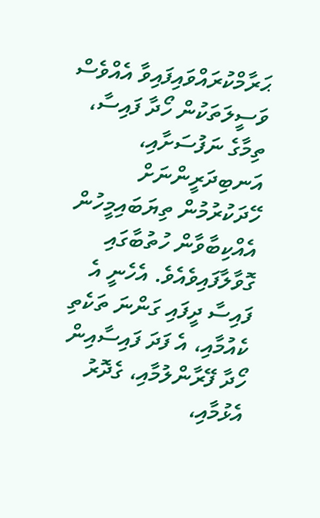ޙަރާމްކުރައްވައިފައިވާ އެއްވެސް ވަސީލަތަކުން ހޯދާ ފައިސާ، ތިމާގެ ނަފުސަށާއި، އަނބިދަރީންނަށް ހޭދަކުރުމުން ތިޔަބައިމީހުން އެއްކިބާވާން ހުތުބާގައި ގޮވާލާފައިވެއެވެ. އެހެނީ އެ ފައިސާ ދީފައި ގަންނަ ތަކެތި ކެއުމާއި، އެ ފަދަ ފައިސާއިން ހޯދާ ފޭރާންލުމާއި، ގެދޮރު އެޅުމާއި،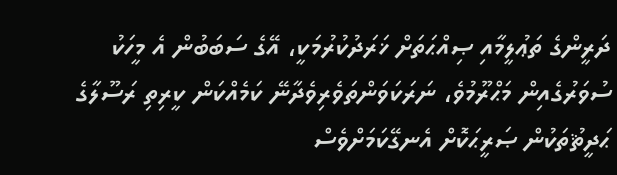ދަރީންގެ ތަޢުލީމާއި ޞިއްޙަތަށް ޚަރަދުކުރުމަކީ، އޭގެ ސަބަބުން އެ މީހަކު ސުވަރުގެއިން މަޙްރޫމުވެ، ނަރަކަވަންތަވެރިވެދާނޭ ކަމެއްކަން ކީރިތި ރަސޫލާގެ ޙަދީޘުތަކުން ޞަރީޙަކޮށް އެނގޭކަމަށްވެސް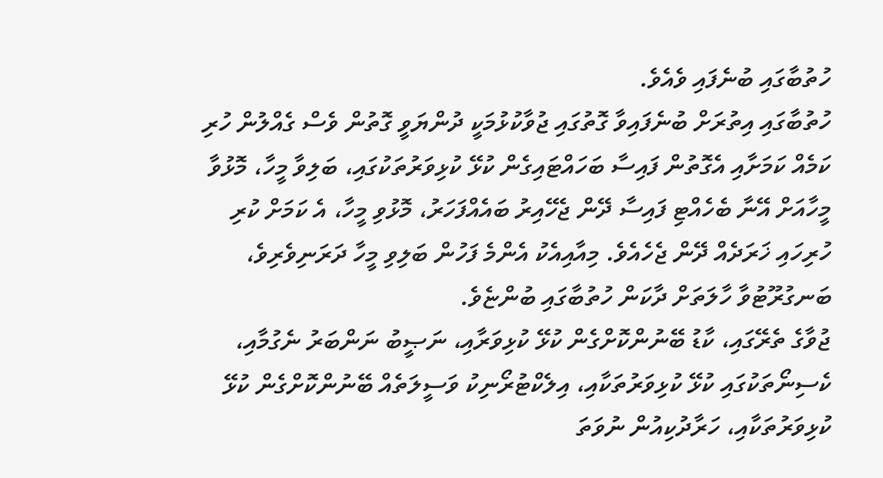ހުތުބާގައި ބުނެފައި ވެއެވެ.
ހުތުބާގައި އިތުރަށް ބުނެފައިވާ ގޮތުގައި ޖުވާކުޅުމަކީ ދުންޔަވީ ގޮތުން ވެސް ގެއްލުން ހުރި ކަމެއް ކަމަށާއި އެގޮތުން ފައިސާ ބަހައްޓައިގެން ކުޅޭ ކުޅިވަރުތަކުގައި، ބަލިވާ މީހާ، މޮޅުވާ މީހާއަށް އޭނާ ބެހެއްޓި ފައިސާ ދޭން ޖެހޭއިރު ބައެއްފަހަރު، މޮޅުވި މީހާ، އެ ކަމަށް ކުރި ހުރިހައި ޚަރަދެއް ދޭން ޖެހެއެވެ. މިއާއިއެކު އެންމެ ފަހުން ބަލިވި މީހާ ދަރަނިވެރިވެ، ބަނގުރޫޓުވާ ހާލަތަށް ދާކަން ހުތުބާގައި ބުންޏެވެ.
ޖުވާގެ ތެރޭގައި، ކާޑު ބޭނުންކޮށްގެން ކުޅޭ ކުޅިވަރާއި، ނަޞީބު ނަންބަރު ނެގުމާއި، ކެސިނޯތަކުގައި ކުޅޭ ކުޅިވަރުތަކާއި، އިލެކްޓުރޯނިކު ވަސީލަތެއް ބޭނުންކޮށްގެން ކުޅޭ ކުޅިވަރުތަކާއި، ހަރާދުކިއުން ނުވަތަ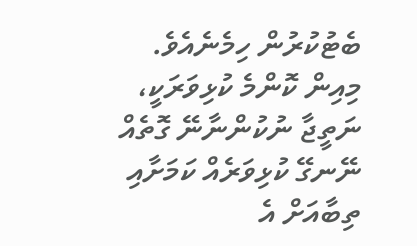ބެޓުކުރުން ހިމެނެއެވެ. މިއިން ކޮންމެ ކުޅިވަރަކީ، ނަތީޖާ ނުކުންނާނޭ ގޮތެއް ނޭނގޭ ކުޅިވަރެއް ކަމަށާއި ތިބާއަށް އެ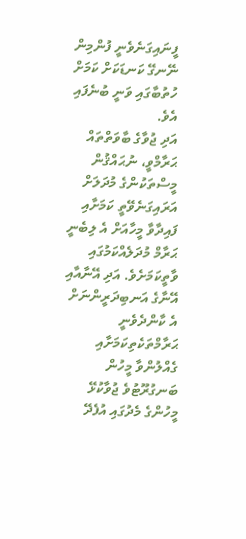ފީނައިގަނެވެނީ ފުންމިން ނޭނގޭ ކަނޑަކަށް ކަމަށް ހުތުބާގައި ވަނީ ބުނެފައި އެވެ.
އަދި ޖުވާގެ ބާވަތްތައް ޙަރާމްވީ، ނުޙައްޤުން މީސްތަކުންގެ މުދަލަށް އަރައިގަނެވޭތީ ކަމަށާއި ފައިދާވާ މީހާއަށް އެ ލިބެނީ ޙަރާމް މުދަލެއްކަމުގައި ވާތީކަމަށެވެ. އަދި އޭނާއާއި އޭނާގެ އަނބިދަރީންނަށް އެ ކާންދެވެނީ ޙަރާމްތަކެތިކަމަށާއި ގެއްލުންވާ މީހުން ބަނގުރޫޓުވެ ޖުވާކުޅޭ މީހުންގެ މެދުގައި އުފެދޭ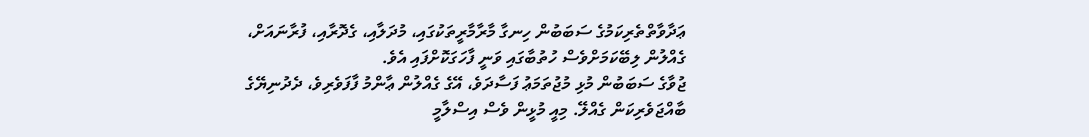ޢަދާވާތްތެރިކަމުގެ ސަބަބުން ހިނގާ މާރާމާރީތަކުގައި، މުދަލާއި، ގެދޮރާއި، ފުރާނައަށް، ގެއްލުން ލިބޭކަމަށްވެސް ހުތުބާގައި ވަނީ ފާހަގަކޮށްފައި އެވެ.
ޖުވާގެ ސަބަބުން މުޅި މުޖުތަމަޢު ފަސާދަވެ، އޭގެ ގެއްލުން ޢާންމު ފާފަވެރިވެ، ދެދުނިޔޭގެ ބާއްޖަވެރިކަން ގެއްލޭ. މިއީ މުޅީން ވެސް އިސްލާމީ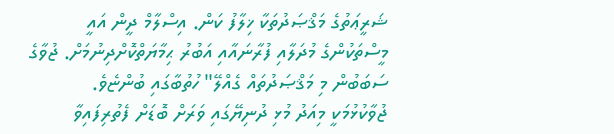ޝަރީޢަތުގެ މަޤްޞަދުތަކާ ޚިލާފު ކަން. އިސްލާމް ދީން އައީ މީސްތަކުންގެ މުދަލާއި ފުރާނައާއި އަބުރު ޙިމާޔަތްކޮށްދިނުމަށް. ޖުވާގެ ސަބަބުން މި މަޤްޞަދުތައް ގެއްލޭ" ހުތުބާގައި ބުންޏެވެ.
ޖުވާކުޅުމަކީ މިއަދު މުޅި ދުނިޔޭގައި ވަރަށް ބޮޑަށް ފެތުރިފައިވާ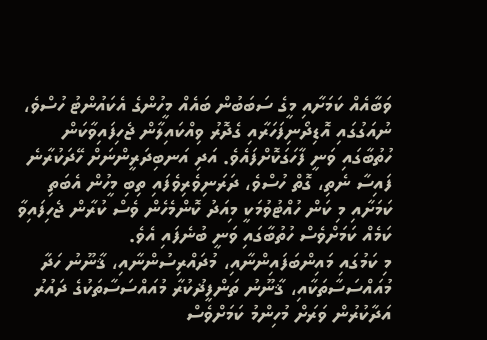ވަބާއެއް ކަމަށާއި މީގެ ސަބަބުން ބައެއް މީހުންގެ އެކައުންޓު ހުސްވެ، ނުއަގުގައި އޮޑިދޯނިފަހަރާއި ގެދޮރު ވިއްކައިލާން ޖެހިފައިވާކަން ހުތުބާގައި ވަނީ ފާހަގަކޮށްފައެވެ. އަދި އަނބިދަރީންނަށް ހޭދަކުރާނެ ފައިސާ ނެތި، ގޮތް ހުސްވެ، ދަރަނިވެރިވެފައި ތިބި މީހުން އެބަތި ކަމަށާއި މި ކަން ހުއްޓުވުމަކީ މިއަދު ކޮންމެހެން ވެސް ކުރާން ޖެހިފައިވާ ކަމެއް ކަމަށްވެސް ހުތުބާގައި ވަނީ ބުނެފައި އެވެ.
މި ކަމުގައި މައިންބަފައިންނާއި، މުދައްރިސުންނާއި، ޤާނޫނު ހަދާ މުއައްސަސާތަކާއި، ޤާނޫނު ތަންފީޛުކުރާ މުއައްސަސާތަކުގެ ދައުރު އަދާކުރުން ވަރަށް މުހިންމު ކަމަށްވެސް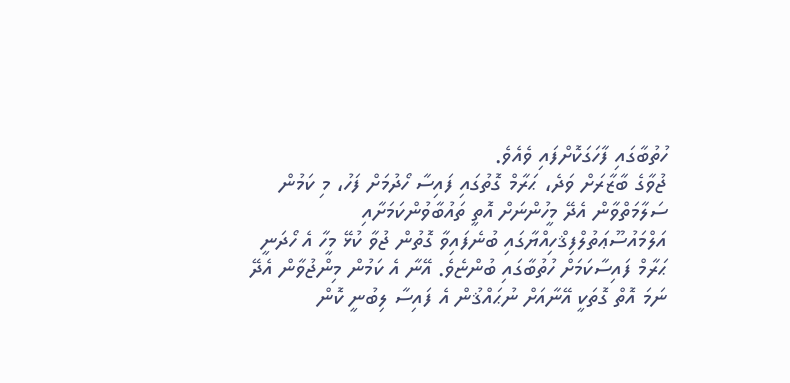ހުތުބާގައި ފާހަގަކޮށްފައި ވެއެވެ.
ޖުވާގެ ބާޒާރަށް ވަދެ، ޙަރާމް ގޮތުގައި ފައިސާ ހޯދުމަށް ފަހު، މި ކަމުން ސަލާމަތްވާން އެދޭ މީހުންނަށް އޮތީ ތައުބާވުންކަމަށާއި އަލްމައުސޫޢަތުލްފިޤްހިއްޔާގައި ބުނެފައިވާ ގޮތުން ޖުވާ ކުޅޭ މީހާ އެ ހޯދަނީ ޙަރާމް ފައިސާކަމަށް ހުތުބާގައި ބުންޏެވެ. އޭނާ އެ ކަމުން މިންޖުވާން އެދޭ ނަމަ އޮތް ގޮތަކީ އޭނާއަށް ނުޙައްޤުން އެ ފައިސާ ލިބުނީ ކޮން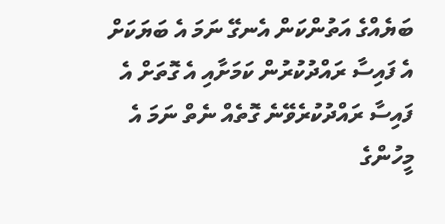ބަޔެއްގެ އަތުންކަން އެނގޭ ނަމަ އެ ބަޔަކަށް އެ ފައިސާ ރައްދުކުރުން ކަމަށާއި އެ ގޮތަށް އެ ފައިސާ ރައްދުކުރެވޭނެ ގޮތެއް ނެތް ނަމަ އެ މީހުންގެ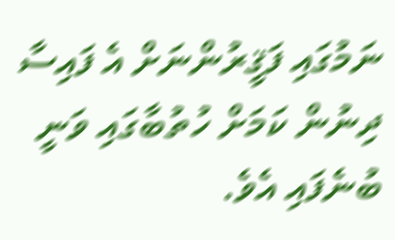ނަމުގައި ފަޤީރުންނަށް އެ ފައިސާ ދިނުން ކަމަށް ހުތުބާގައި ވަނީ ބުނެފައި އެވެ.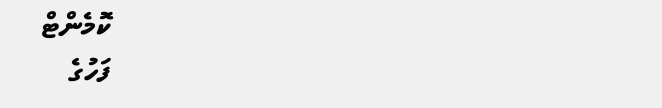ކޮމެންޓް
ފަހުގެ